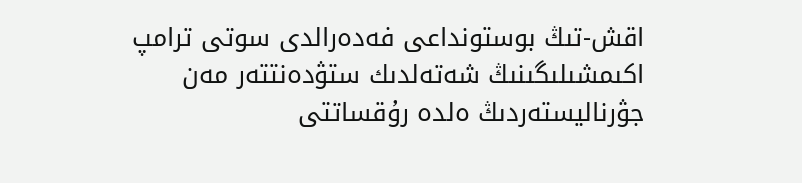اقش-تىڭ بوستونداعى فەدەرالدى سوتى ترامپ اكىمشىلىگىنىڭ شەتەلدىك ستۋدەنتتەر مەن جۋرناليستەردىڭ ەلدە رۇقساتتى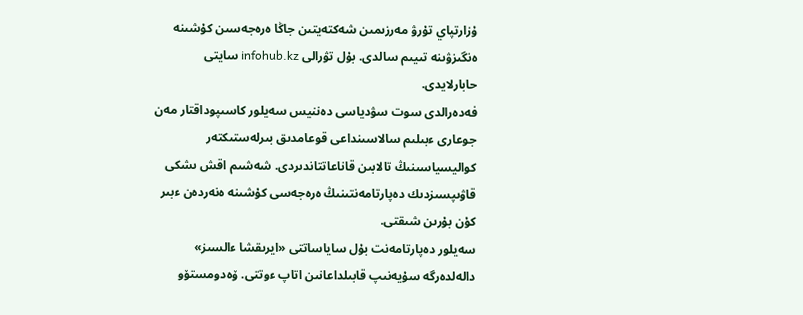ۇزارتپاي تۇرۋ مەرزىمىن شەكتەيتىن جاڭا ەرەجەسىن كۇشىنە ەنگىزۋىنە تىيىم سالدى. بۇل تۋرالى infohub.kz سايتى حابارلايدى.
فەدەرالدى سوت سۋدياسى دەننيس سەيلور كاسىپوداقتار مەن جوعارى ءبىلىم سالاسىنداعى قوعامدىق بىرلەستىكتەر كواليسياسىنىڭ تالابىن قاناعاتتاندىردى. شەشىم اقش ىشكى قاۋىپسىزدىك دەپارتامەنتىنىڭ ەرەجەسى كۇشىنە ەنەردەن ءبىر كۇن بۇرىن شىقتى.
سەيلور دەپارتامەنت بۇل ساياساتتى «ايرىقشا ءالسىز» دالەلدەرگە سۇيەنىپ قابىلداعانىن اتاپ ءوتتى. ۆەدومستۆو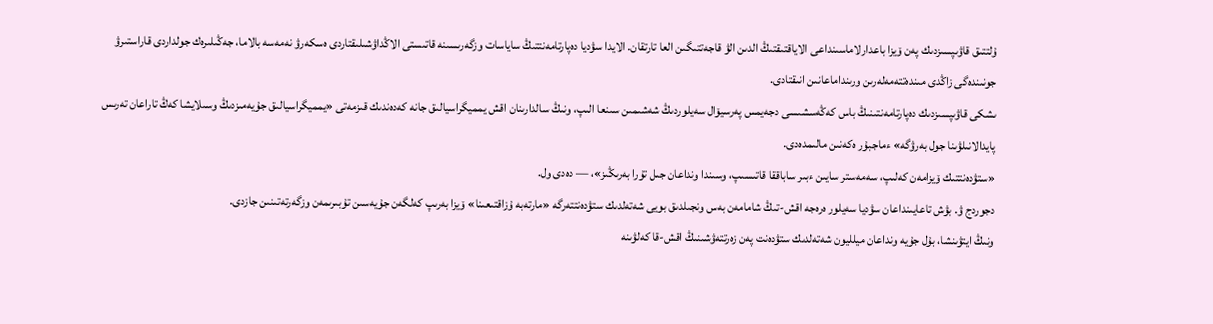ۇلتتىق قاۋىپسىزدىك پەن ۆيزا باعدارلاماسىنداعى الاياقتىقتىڭ الدىن الۋ قاجەتتىگىن العا تارتقان. الايدا سۋديا دەپارتامەنتتىڭ ساياسات وزگەرىسىنە قاتىستى الاڭداۋشىلىقتاردى ەسكەرۋ نەمەسە بالاما، جەڭىلىرەك جولداردى قاراستىرۋ جونىندەگى زاڭدى مىندەتتەمەلەرىن ورىنداماعانىن انىقتادى.
ىشكى قاۋىپسىزدىك دەپارتامەنتىنىڭ باس كەڭەسشىسى دجەيمس پەرسيۆال سەيلوردىڭ شەشىمىن سىنعا الىپ، ونىڭ سالدارىنان اقش يمميگراسيالىق جانە كەدەندىك قىزمەتى «يمميگراسيالىق جۇيەمىزدىڭ وسىلايشا كەڭ تاراعان تەرىس پايدالانىلۋىنا جول بەرۋگە» ءماجبۇر ەكەنىن مالىمدەدى.
«ستۋدەنتتىك ۆيزامەن كەلىپ، سەمەستر سايىن ءبىر ساباققا قاتىسىپ، وسىندا ونداعان جىل تۇرا بەرىڭىز»، — دەدى ول.
دجوردج ۋ. بۋش تاعايىنداعان سۋديا سەيلور ەرەجە اقش-تىڭ شامامەن بەس ونجىلدىق بويى شەتەلدىك ستۋدەنتتەرگە «مارتەبە ۇزاقتىعىنا» ۆيزا بەرىپ كەلگەن جۇيەسىن تۇبىرىمەن وزگەرتەتىنىن جازدى.
ونىڭ ايتۋىنشا، بۇل جۇيە ونداعان ميلليون شەتەلدىك ستۋدەنت پەن زەرتتەۋشىنىڭ اقش-قا كەلۋىنە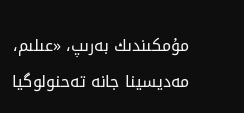مۇمكىندىك بەرىپ، «عىلىم، مەديسينا جانە تەحنولوگيا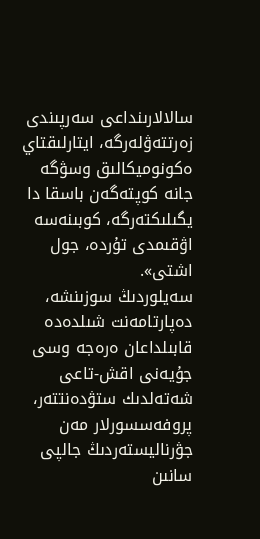سالالارىنداعى سەرپىندى زەرتتەۋلەرگە، ايتارلىقتاي ەكونوميكالىق وسۋگە جانە كوپتەگەن باسقا دا يگىلىكتەرگە، كوبىنەسە اۋقىمدى تۇردە، جول اشتى».
سەيلوردىڭ سوزىنشە، دەپارتامەنت شىلدەدە قابىلداعان ەرەجە وسى جۇيەنى اقش-تاعى شەتەلدىك ستۋدەنتتەر، پروفەسسورلار مەن جۋرناليستەردىڭ جالپى سانىن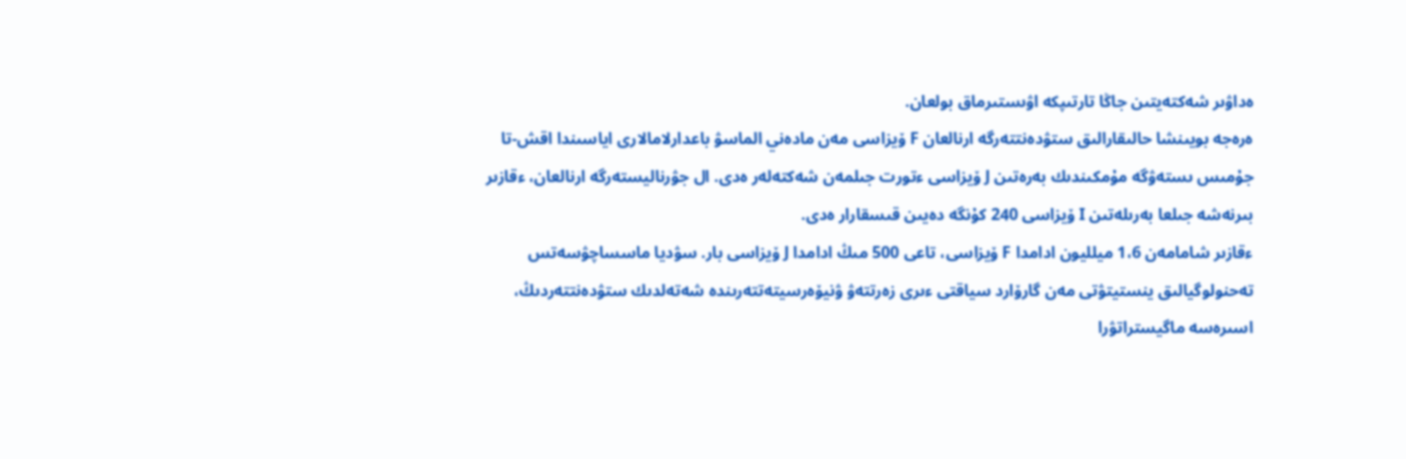ەداۋىر شەكتەيتىن جاڭا تارتىپكە اۋىستىرماق بولعان.
ەرەجە بويىنشا حالىقارالىق ستۋدەنتتەرگە ارنالعان F ۆيزاسى مەن مادەني الماسۋ باعدارلامالارى اياسىندا اقش-تا جۇمىس ىستەۋگە مۇمكىندىك بەرەتىن J ۆيزاسى ءتورت جىلمەن شەكتەلەر ەدى. ال جۋرناليستەرگە ارنالعان، ءقازىر بىرنەشە جىلعا بەرىلەتىن I ۆيزاسى 240 كۇنگە دەيىن قىسقارار ەدى.
ءقازىر شامامەن 1،6 ميلليون ادامدا F ۆيزاسى، تاعى 500 مىڭ ادامدا J ۆيزاسى بار. سۋديا ماسساچۋسەتس تەحنولوگيالىق ينستيتۋتى مەن گارۆارد سياقتى ءىرى زەرتتەۋ ۋنيۆەرسيتەتتەرىندە شەتەلدىك ستۋدەنتتەردىڭ، اسىرەسە ماگيستراتۋرا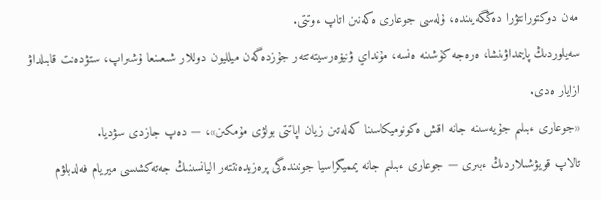مەن دوكتورانتۋرا دەڭگەيىندە، ۇلەسى جوعارى ەكەنىن اتاپ ءوتتى.
سەيلوردىڭ پايىمداۋىنشا، ەرەجە كۇشىنە ەنسە، مۇنداي ۋنيۆەرسيتەتتەر جۇزدەگەن ميلليون دوللار شىعىنعا ۇشىراپ، ستۋدەنت قابىلداۋ ازايار ەدى.
«جوعارى ءبىلىم جۇيەسىنە جانە اقش ەكونوميكاسىنا كەلەتىن زيان اپاتتى بولۋى مۇمكىن»، — دەپ جازدى سۋديا.
تالاپ قويۋشىلاردىڭ ءبىرى — جوعارى ءبىلىم جانە يمميگراسيا جونىندەگى پرەزيدەنتتەر اليانسىنىڭ جەتەكشىسى ميريام فەلدبلۋم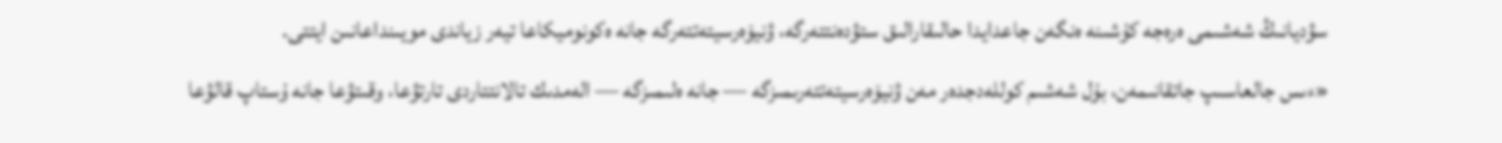سۋديانىڭ شەشىمى ەرەجە كۇشىنە ەنگەن جاعدايدا حالىقارالىق ستۋدەنتتەرگە، ۋنيۆەرسيتەتتەرگە جانە ەكونوميكاعا تيەر زياندى مويىنداعانىن ايتتى.
«ءىس جالعاسىپ جاتقانىمەن، بۇل شەشىم كوللەدجدەر مەن ۋنيۆەرسيتەتتەرىمىزگە — جانە ەلىمىزگە — الەمدىك تالانتتاردى تارتۋعا، وقىتۋعا جانە ۇستاپ قالۋعا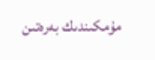مۇمكىندىك بەرەتىن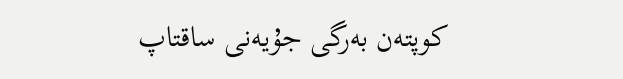كوپتەن بەرگى جۇيەنى ساقتاپ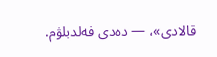قالادى»، — دەدى فەلدبلۋم.